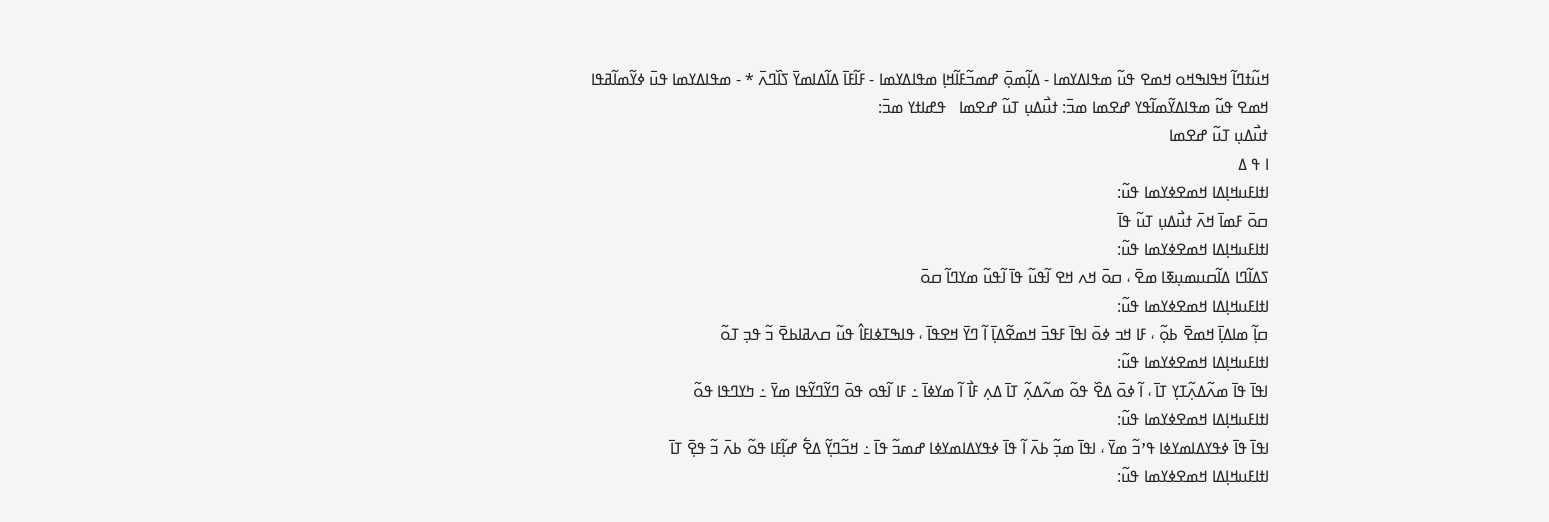ߞߎ߬ߙߣߊ߬ ߞߟߊߒߞߋ ߞߘߐ ߟߎ߬ ߘߟߊߡߌߘߊ - ߡߊ߲߬ߘߋ߲߫ ߝߘߏ߬ߓߊ߬ߞߊ߲ ߘߟߊߡߌߘߊ - ߓߊ߬ߓߊ߫ ߡߊ߬ߡߊߘߌ߫ ߖߊ߰ߣߍ߫ * - ߘߟߊߡߌߘߊ ߟߎ߫ ߦߌ߬ߘߊ߬ߥߟߊ
ߞߘߐ ߟߎ߬ ߘߟߊߡߌ߬ߘߊ߬ߟߌ ߝߐߘߊ ߘߏ߫: ߙߎ߯ߡߎ߲ ߠߎ߬ ߝߐߘߊ   ߟߝߊߙߌ ߘߏ߫:
ߙߎ߯ߡߎ߲ ߠߎ߬ ߝߐߘߊ
ߊ ߟ ߡ
ߊߙߊߓߎߞߊ߲ߡߊ ߞߘߐߦߌߘߊ ߟߎ߬:
ߛߋ߫ ߓߘߊ߫ ߞߍ߫ ߙߎ߯ߡߎ߲ ߠߎ߬ ߟߊ߫
ߊߙߊߓߎߞߊ߲ߡߊ ߞߘߐߦߌߘߊ ߟߎ߬:
ߖߡߊ߬ߣߊ ߡߊ߬ߛߎߘߎ߲ߧߊ ߘߐ߫ ، ߛߋ߫ ߞߍ ߞߐ ߊ߬ߟߎ߬ ߟߊ߫ ߊ߬ߟߎ߬ ߘߌߣߊ߬ ߛߋ߫
ߊߙߊߓߎߞߊ߲ߡߊ ߞߘߐߦߌߘߊ ߟߎ߬:
ߛߊ߲߬ ߘߊߡߊ߲߫ ߞߘߐ߫ ߕߋ߲߬ ، ߓߊ ߞߏ ߦߋ߫ ߊߟߊ߫ ߓߟߏ߫ ߞߘߐ߬ߡߊ߲߫ ߊ߬ ߣߌ߫ ߞߐߟߊ߫ ، ߟߊߒߠߦߊߓߊ߮ ߟߎ߬ ߛߍߥߊߕߐ߫ ߏ߬ ߟߏ߲ ߠߋ߬
ߊߙߊߓߎߞߊ߲ߡߊ ߞߘߐߦߌߘߊ ߟߎ߬:
ߊߟߊ߫ ߟߊ߫ ߘߍ߬ߡߍ߲߬ߠߌ߲ ߠߊ߫ ، ߊ߬ ߦߋ߫ ߡߐ߰ ߟߋ߬ ߘߍ߬ߡߍ߲߬ ߠߊ߫ ߡߍ߲ ߓߊ߯ ߊ߬ ߘߌߦߊ߫ ߸ ߓߊ ߊ߬ߟߋ ߟߋ߫ ߣߌ߬ߣߌ߬ߟߊ ߘߌ߫ ߸ ߤߌߣߟߊ ߟߋ߬
ߊߙߊߓߎߞߊ߲ߡߊ ߞߘߐߦߌߘߊ ߟߎ߬:
ߊߟߊ߫ ߟߊ߫ ߦߟߌߡߊߘߌߦߊ ߟߴߏ߬ ߘߌ߫ ، ߊߟߊ߫ ߘߏ߲߬ ߕߍ߫ ߊ߬ ߟߊ߫ ߦߟߌߡߊߘߌߦߊ ߝߘߏ߬ ߟߊ߫ ߸ ߞߏ߬ߣߌ߲߬ ߡߐ߱ ߝߊ߲߬ߓߊ ߟߋ߬ ߕߍ߫ ߏ߬ ߟߐ߲߫ ߠߊ߫
ߊߙߊߓߎߞߊ߲ߡߊ ߞߘߐߦߌߘߊ ߟߎ߬: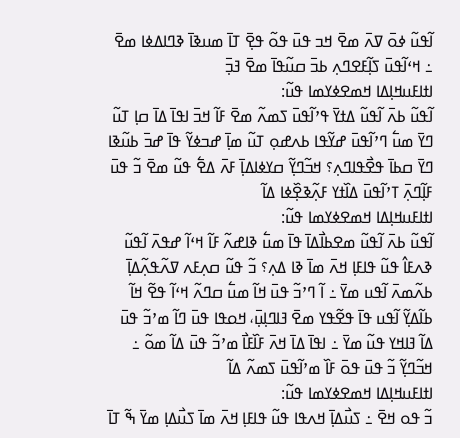ߊ߬ߟߎ߬ ߦߋ߫ ߜߍ߫ ߘߐ߫ ߞߏ ߟߎ߫ ߟߋ߬ ߟߐ߲߫ ߠߊ߫ ߘߎߢߊ߫ ߢߣߊߡߦߊ ߘߐ߫ ߸ ߞߵߊ߬ߟߎ߫ ߖߊ߲߬ߓߐߣߍ߲ ߕߏ߫ ߛߎ߬ߟߊ߫ ߘߐ߫ ߔߏ߲߫
ߊߙߊߓߎߞߊ߲ߡߊ ߞߘߐߦߌߘߊ ߟߎ߬:
ߊ߬ߟߎ߬ ߕߍ߫ ߊ߬ߟߎ߬ ߡߙߌ߫ ߟߴߊ߬ߟߎ߫ ߖߘߍ߬ ߘߐ߫ ߓߊ߬ ߞߏ߫ ߊߟߊ߫ ߡߊ߫ ߛߊ߲ ߠߎ߬ ߣߌ߫ ߘߎ߱ ߣߴߊ߬ߟߎ߫ ߝߌ߬ߟߊ ߕߍߝߋ߲ ߠߎ߬ ߘߊ߲߫ ߝߏߦߌ߬ ߟߊ߫ ߝߏ߫ ߕߎ߬ߢߊ ߣߌ߫ ߛߕߊ߫ ߟߐ߯ߟߊߣߍ߲؟ ߞߏ߬ߣߌ߲߬ ߛߌߦߊߡߊ߲߫ ߓߍ߫ ߡߐ߱ ߟߎ߬ ߘߐ߫ ߏ߬ ߟߎ߫ ߓߊ߲߬ߣߍ߲߫ ߠߴߊ߬ߟߎ߫ ߡߊ߰ߙߌ ߓߍ߲߬ߢߐ߲߰ߦߊ ߡߊ߬
ߊߙߊߓߎߞߊ߲ߡߊ ߞߘߐߦߌߘߊ ߟߎ߬:
ߊ߬ߟߎ߬ ߕߍ߫ ߊ߬ߟߎ߬ ߘߐߕߊ߯ߡߊ߫ ߟߊ߫ ߘߎ߱ ߢߊߝߍ߬ ߓߊ߬ ߞߵߊ߬ ߝߟߍ߫ ߊ߬ߟߎ߬ ߢߍߓߊ߮ ߟߎ߬ ߟߊߓߊ߲ ߞߍ߫ ߘߊ߫ ߢߊ ߡߍ߲؟ ߏ߬ ߟߎ߬ ߛߍ߲ߓߍ ߜߍ߬ߟߍ߲߬ߡߊ߲߫ ߕߍ߬ߘߍ߫ ߊ߬ߟߎ ߘߌ߫ ߸ ߊ߬ ߣߴߏ߬ ߟߎ߫ ߞߊ߬ ߘߎ߱ ߛߣߍ߬ ߞߵߊ߬ ߟߐ߬ ߞߊ߬ ߕߊ߬ߡߌ߲߬ ߊ߬ߟߎ ߟߊ߫ ߟߐ߬ߟߌ ߘߐ߫ ߔߊߣߊ߲ߎ߲߫، ߞߋߟߊ ߟߎ߫ ߣߊ߬ ߘߴߏ߬ ߟߎ߫ ߡߊ߬ ߔߊߞߌ ߟߎ߬ ߘߌ߫ ߸ ߊߟߊ߫ ߡߊ߫ ߞߍ߫ ߓߊ߰ߓߊ߯ ߘߴߏ߬ ߟߎ߫ ߡߊ߬ ߘߋ߬ ߸ ߞߏ߬ߣߌ߲߬ ߏ߬ ߟߎ߫ ߟߋ߫ ߓߊ߰ ߘߴߊ߬ߟߎ߫ ߖߘߍ߬ ߡߊ߬
ߊߙߊߓߎߞߊ߲ߡߊ ߞߘߐߦߌߘߊ ߟߎ߬:
ߏ߬ ߟߋ ߞߐ߫ ߸ ߖߎ߯ߡߊ߲߫ ߞߍߟߊ ߟߎ߬ ߟߊߓߊ߲ ߞߍ߫ ߘߊ߫ ߖߎ߯ߡߊ߲ ߘߌ߫ ߒ߬ ߠߊ߫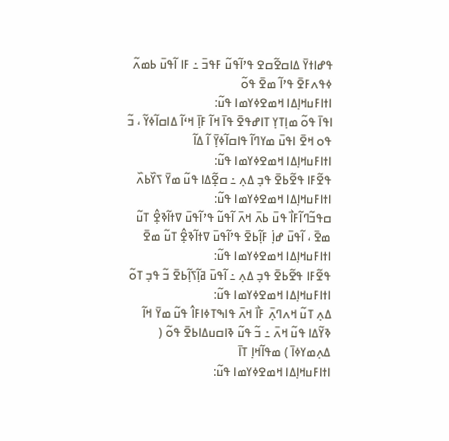ߟߝߊߙߌ߫ ߡߊߛߐ߬ߛߐ ߟߴߊ߬ߟߎ߬ ߓߟߏ߫ ߸ ߓߊ ߊ߬ߟߎ߫ ߕߘߍ߬ ߦߟߍߓߐ߫ ߟߴߊ߬ ߘߐ߫ ߟߋ߬
ߊߙߊߓߎߞߊ߲ߡߊ ߞߘߐߦߌߘߊ ߟߎ߬:
ߊߟߊ߫ ߟߋ߬ ߘߊ߲ߠߌ߲ ߠߊߝߟߐ߫ ߟߊ߫ ߞߊ߬ ߓߊ߲߫ ߞߵߊ߬ ߡߊߛߊ߬ߦߌ߬ ، ߏ߬ ߟߋ ߞߐ߫ ߊߟߎ߫ ߘߌߣߊ߬ ߟߊߛߊ߬ߦߌ߲߫ ߊ߬ ߡߊ߬
ߊߙߊߓߎߞߊ߲ߡߊ ߞߘߐߦߌߘߊ ߟߎ߬:
ߟߐ߬ߓߊ ߟߐ߬ߕߐ߫ ߟߏ߲ ߡߍ߲ ߸ ߛߐ߲߬ߡߊ ߟߎ߬ ߘߌ߫ ߖߌ߰ߕߍ߰
ߊߙߊߓߎߞߊ߲ߡߊ ߞߘߐߦߌߘߊ ߟߎ߬:
ߛߟߏ߬ߣߊ߬ߓߊ߯ ߟߎ߫ ߕߍ߫ ߞߍ߫ ߊ߬ߟߎ߬ ߟߴߊ߬ߟߎ߫ ߜߙߊ߬ߢߐ߲߮ ߠߎ߬ ߘߐ߫ ، ߊ߬ߟߎ߫ ߝߊ߲߭ ߓߊ߲߬ߕߐ߫ ߟߴߊ߬ߟߎ߫ ߜߙߊ߬ߢߐ߲߮ ߠߎ߬ ߘߐ߫
ߊߙߊߓߎߞߊ߲ߡߊ ߞߘߐߦߌߘߊ ߟߎ߬:
ߟߐ߬ߓߊ ߟߐ߬ߕߐ߫ ߟߏ߲ ߡߍ߲ ߸ ߊ߬ߟߎ߫ ߥߊ߲߬ߖߊ߲߬ߕߐ߫ ߏ߬ ߟߏ߲ ߠߋ߬
ߊߙߊߓߎߞߊ߲ߡߊ ߞߘߐߦߌߘߊ ߟߎ߬:
ߡߍ߲ ߠߎ߬ ߞߍߣߍ߲߫ ߓߊ߯ ߞߍ߫ ߟߊߒߠߦߊߓߊ߮ ߟߎ߬ ߘߌ߫ ߞߊ߬ ߢߌ߬ߡߊ ߟߎ߬ ߞߍ߫ ߸ ߏ߬ ߟߎ߬ ߢߊߛߎߡߊߕߐ߫ ߟߋ߬ ( ߡߍ߲ߘߌߦߊ߫ ) ߘߟߊ߬ߞߊ߲ ߠߊ߫
ߊߙߊߓߎߞߊ߲ߡߊ ߞߘߐߦߌߘߊ ߟߎ߬: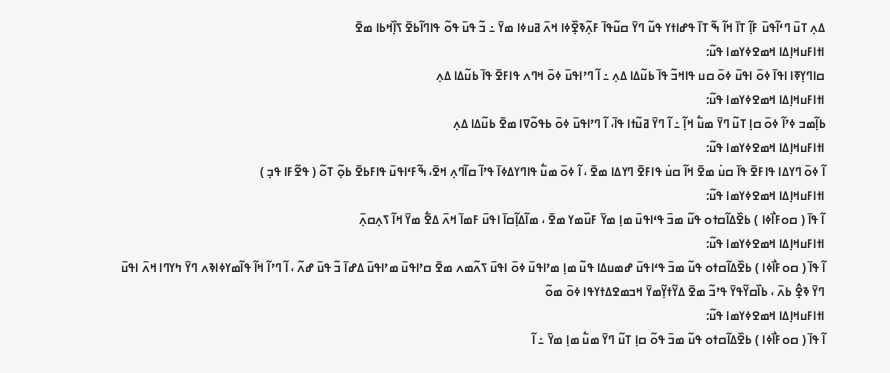ߡߍ߲ ߠߎ߫ ߣߵߊ߬ߟߎ߫ ߓߊ߲߬ ߠߊ߫ ߞߊ߬ ߒ߬ ߠߊ߫ ߟߝߊߙߌ ߟߎ߬ ߣߌ߫ ߛߎ߬ߟߊ߫ ߓߍ߲߬ߢߐ߲߰ߦߊ ߞߍ߫ ߥߎߦߊ ߘߌ߫ ߸ ߏ߬ ߟߎ߫ ߟߋ߬ ߟߊߣߊ߬ߕߐ߫ ߖߊ߲߰ߞߕߊ ߘߐ߫
ߊߙߊߓߎߞߊ߲ߡߊ ߞߘߐߦߌߘߊ ߟߎ߬:
ߛߊߣߌ߲ߧߊ ߊߟߊ߫ ߦߋ߫ ߊߟߎ߫ ߦߋ߫ ߛߎ ߟߊߞߏ߬ ߟߊ߫ ߕߎ߬ߡߊ ߡߍ߲ ߸ ߊ߬ ߣߴߊߟߎ߫ ߦߋ߫ ߞߣߍ ߟߊߓߐ߫ ߟߊ߫ ߕߎ߬ߡߊ ߡߍ߲
ߊߙߊߓߎߞߊ߲ߡߊ ߞߘߐߦߌߘߊ ߟߎ߬:
ߕߊ߲߬ߘߏ ߦߴߊ߬ ߦߋ߫ ߛߊ߲ ߠߎ߬ ߣߌ߫ ߘߎ߱ ߞߊ߲߬ ߸ ߊ߬ ߣߌ߫ ߥߎ߬ߙߊ ߟߊ߫، ߊ߬ ߣߴߊߟߎ߫ ߦߋ߫ ߕߟߋ߬ߜߊ ߘߐ߫ ߕߎ߬ߡߊ ߡߍ߲
ߊߙߊߓߎߞߊ߲ߡߊ ߞߘߐߦߌߘߊ ߟߎ߬:
ߊ߬ ߦߋ߫ ߣߌߡߊ ߟߊߓߐ߫ ߟߊ߫ ߛߎ߭ ߘߐ߫ ߞߊ߬ ߛߎ߭ ߟߊߓߐ߫ ߣߌߡߊ ߘߐ߫ ، ߊ߬ ߦߋ߫ ߘߎ߱ ߟߊߣߌߡߦߊ߫ ߟߴߊ߬ ߛߊ߬ߣߍ߲ ߞߐ߫، ߒ߬ߓߵߊߟߎ߫ ߟߊߓߕߐ߫ ߕߋ߲߬ ߠߋ߬ ( ߟߐ߬ߓߊ ߟߏ߲ )
ߊߙߊߓߎߞߊ߲ߡߊ ߞߘߐߦߌߘߊ ߟߎ߬:
ߊ߬ ߟߊ߫ ( ߛߋߓߊ߯ߦߊ ) ߕߐ߰ߡߊ߬ߛߙߋ ߟߎ߬ ߘߏ߫ ߟߵߊߟߎ߫ ߘߊ߲ ߘߌ߫ ߓߎ߰ߘߌ ߘߐ߫ ، ߘߊ߬ߡߊ߲߬ߛߊ߫ ߊߟߎ߫ ߓߘߊ߫ ߞߍ߫ ߡߐ߱ ߘߌ߫ ߞߊ߬ ߖߍ߲ߛߍ߲߫
ߊߙߊߓߎߞߊ߲ߡߊ ߞߘߐߦߌߘߊ ߟߎ߬:
ߊ߬ ߟߊ߫ ( ߛߋߓߊ߯ߦߊ ) ߕߐ߰ߡߊ߬ߛߙߋ ߟߎ߬ ߘߏ߫ ߟߵߊߟߎ߫ ߝߘߎߡߊ ߟߎ߬ ߘߊ߲ ߘߴߊߟߎ߫ ߦߋ߫ ߊߟߎ߫ ߖߍ߬ߘߍ ߘߐ߫ ߛߴߊߟߎ߫ ߘߴߊߟߎ߫ ߡߝߊ߫ ߏ߬ ߟߎ߫ ߝߍ߬ ، ߊ߬ ߣߴߊ߬ ߞߊ߬ ߟߊ߬ߘߌߦߊߢߍ ߣߌ߫ ߤߌߣߊ ߞߍ߫ ߊߟߎ߫ ߣߌ߫ ߢߐ߲߮ ߕߍ߫ ، ߕߊ߰ߛߌ߬ߟߌ߫ ߟߴߏ߬ ߘߐ߫ ߡߌ߬ߙߌ߲߬ߘߌ߫ ߞߏߘߐߡߙߌߟߊ ߦߋ߫ ߘߋ߬
ߊߙߊߓߎߞߊ߲ߡߊ ߞߘߐߦߌߘߊ ߟߎ߬:
ߊ߬ ߟߊ߫ ( ߛߋߓߊ߯ߦߊ ) ߕߐ߰ߡߊ߬ߛߙߋ ߟߎ߬ ߘߏ߫ ߟߋ߬ ߛߊ߲ ߠߎ߬ ߣߌ߫ ߘߎ߱ ߘߊ߲ ߘߌ߫ ߸ ߊ߬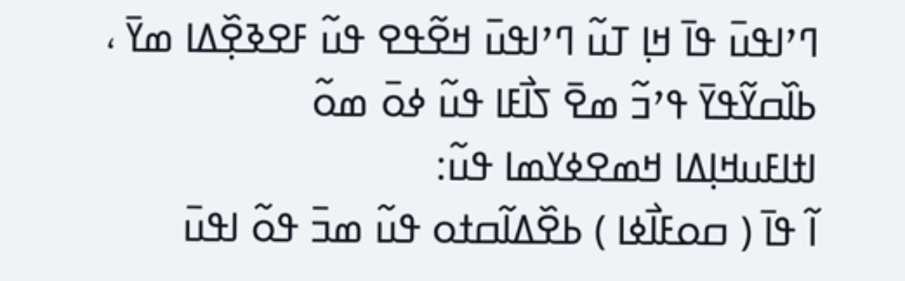ߣߴߊߟߎ߫ ߟߊ߫ ߞߊ߲ ߠߎ߬ ߣߴߊߟߎ߫ ߞߐ߬ߟߐ ߟߎ߬ ߓߐߢߐ߲߰ߡߊ ߘߌ߫ ، ߕߊ߰ߛߌ߬ߟߌ߫ ߟߴߏ߬ ߘߐ߫ ߖߊ߯ߓߊ ߟߎ߬ ߦߋ߫ ߘߋ߬
ߊߙߊߓߎߞߊ߲ߡߊ ߞߘߐߦߌߘߊ ߟߎ߬:
ߊ߬ ߟߊ߫ ( ߛߋߓߊ߯ߦߊ ) ߕߐ߰ߡߊ߬ߛߙߋ ߟߎ߬ ߘߏ߫ ߟߋ߬ ߊߟߎ߫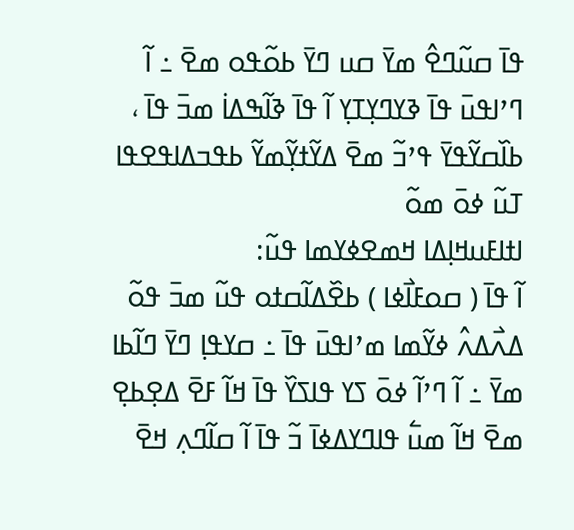ߟߊ߫ ߛߎ߬ߣߐ߮ ߘߌ߫ ߛߎ ߣߌ߫ ߕߋ߬ߟߋ ߘߐ߫ ߸ ߊ߬ ߣߴߊߟߎ߫ ߟߊ߫ ߢߌߣߌ߲ߠߌ߲ ߊ߬ ߟߊ߫ ߢߊ߬ߒߡߊ߭ ߘߏ߫ ߟߊ߫ ، ߕߊ߰ߛߌ߬ߟߌ߫ ߟߴߏ߬ ߘߐ߫ ߡߌ߬ߙߌ߲߬ߘߌ߬ ߕߟߏߡߊߟߐߟߊ ߠߎ߬ ߦߋ߫ ߘߋ߬
ߊߙߊߓߎߞߊ߲ߡߊ ߞߘߐߦߌߘߊ ߟߎ߬:
ߊ߬ ߟߊ߫ ( ߛߋߓߊ߯ߦߊ ) ߕߐ߰ߡߊ߬ߛߙߋ ߟߎ߬ ߘߏ߫ ߟߋ߬ ߡߍ߯ߡߍ߮ ߦߌ߬ߘߊ ߘߴߊߟߎ߫ ߟߊ߫ ߸ ߛߌߟߊ߲ ߣߌ߫ ߣߊ߬ߕߊ ߘߌ߫ ߸ ߊ߬ ߣߴߊ߬ ߦߋ߫ ߖߌ ߟߊߖߌ߰ ߟߊ߫ ߞߊ߬ ߓߐ߫ ߡߐ߲ߕߐ߲ ߘߐ߫ ߞߊ߬ ߘߎ߱ ߟߊߣߌߡߦߊ߫ ߏ߬ ߟߊ߫ ߊ߬ ߛߊ߬ߣߍ߲ ߞߐ߫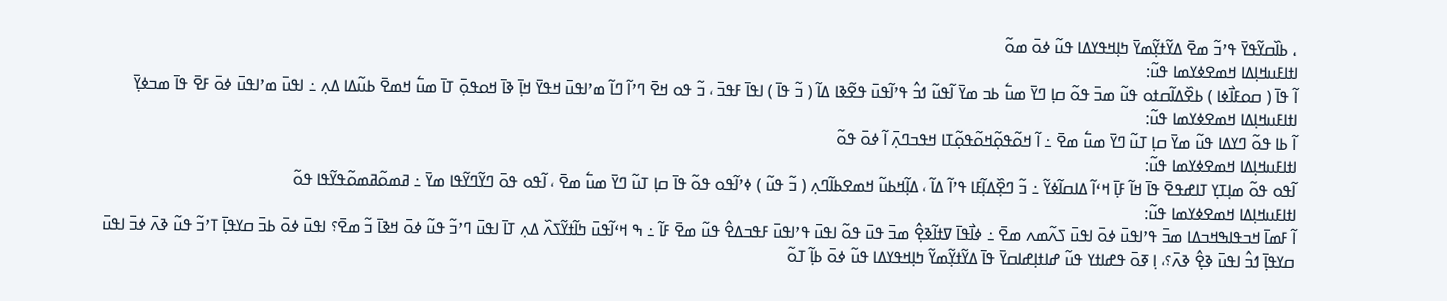، ߕߊ߰ߛߌ߬ߟߌ߫ ߟߴߏ߬ ߘߐ߫ ߡߌ߬ߙߌ߲߬ߘߌ߫ ߤߊ߲ߞߟߌߡߊ ߟߎ߬ ߦߋ߫ ߘߋ߬
ߊߙߊߓߎߞߊ߲ߡߊ ߞߘߐߦߌߘߊ ߟߎ߬:
ߊ߬ ߟߊ߫ ( ߛߋߓߊ߯ߦߊ ) ߕߐ߰ߡߊ߬ߛߙߋ ߟߎ߬ ߘߏ߫ ߟߋ߬ ߛߊ߲ ߣߌ߫ ߘߎ߱ ߕߏ ߘߌ߫ ߊ߬ߟߎ߬ ߗߏ߮ ߟߴߊ߬ߟߎ߫ ߟߐ߬ߢߊ ߡߊ߬ ( ߏ߬ ߟߊ߫ ) ߊߟߊ߫ ߓߟߏ߫ ، ߏ߬ ߟߋ ߞߐ߫ ߣߴߊ߬ ߣߊ߬ ߘߴߊߟߎ߫ ߞߟߌ߫ ߞߊ߲߫ ߢߊ߫ ߞߋߟߋ߲߫ ߠߊ߫ ߘߎ߱ ߞߘߐ߫ ߕߎ߬ߡߊ ߡߍ߲ ߸ ߊߟߎ߫ ߘߴߊߟߎ߫ ߦߋ߫ ߓߐ߫ ߟߊ߫ ߘߏߦߌ߲߫
ߊߙߊߓߎߞߊ߲ߡߊ ߞߘߐߦߌߘߊ ߟߎ߬:
ߊ߬ ߕߊ ߟߋ߬ ߣߌߡߊ ߟߎ߬ ߘߌ߫ ߛߊ߲ ߠߎ߬ ߣߌ߫ ߘߎ߱ ߘߐ߫ ߸ ߊ߬ ߞߋ߬ߟߋ߲߬ߞߋ߬ߟߋ߲߬ߠߊ ߞߟߏߣߍ߲߫ ߊ߬ ߦߋ߫ ߟߋ߬
ߊߙߊߓߎߞߊ߲ߡߊ ߞߘߐߦߌߘߊ ߟߎ߬:
ߊ߬ߟߋ ߟߋ߬ ߘߊ߲ߠߌ߲ ߠߊߝߟߐ߫ ߟߊ߫ ߞߊ߬ ߓߊ߲߫ ߞߵߊ߬ ߡߊߛߊ߬ߦߌ߬ ߸ ߏ߬ ߣߐ߲߰ߡߊ߲߬ߓߊ ߟߴߊ߬ ߡߊ߬ ، ߡߊ߲߬ߞߕߎ߬ ߞߘߐߕߊ߬ߣߍ߲ ( ߏ߬ ߟߎ߬ ) ߦߴߊ߬ߟߋ ߟߋ߬ ߟߊ߫ ߛߊ߲ ߠߎ߬ ߣߌ߫ ߘߎ߱ ߘߐ߫ ، ߊ߬ߟߋ ߟߋ߫ ߣߌ߬ߣߌ߬ߟߊ ߘߌ߫ ߸ ߥߘߋ߬ߥߘߋ߬ߟߌ߬ߟߊ ߟߋ߬
ߊߙߊߓߎߞߊ߲ߡߊ ߞߘߐߦߌߘߊ ߟߎ߬:
ߊ߬ ߓߘߊ߫ ߞߏߟߊߒߞߏߡߊ ߘߏ߫ ߟߴߊߟߎ߫ ߦߋ߫ ߊߟߎ߫ ߖߍ߬ߘߍ ߘߐ߫ ߸ ߦߊ߯ߟߊ߫ ߜߙߊ߬ߢߐ߲߮ ߘߏ߫ ߟߎ߫ ߟߋ߬ ߊߟߎ߫ ߟߴߊߟߎ߫ ߓߟߏߡߐ߮ ߟߎ߬ ߘߐ߫ ߓߊ߬ ߸ ߒ ߞߵߊ߬ߟߎ߫ ߤߊ߬ߙߌ߬ߖߍ߰ ߡߍ߲ ߠߊ߫ ߊߟߎ߫ ߣߴߏ߬ ߟߎ߬ ߦߋ߫ ߞߢߊ߫ ߏ߬ ߘߐ߫؟ ߊߟߎ߫ ߦߋ߫ ߕߏ߫ ߛߌߟߊ߲߫ ߠߴߏ߬ ߟߎ߬ ߢߍ߫ ߦߏ߫ ߊߟߎ߫ ߛߌߟߊ߲߫ ߗߏ߮ ߊߟߎ߫ ߢߐ߲߮ ߢߍ߫؟، ߊ߲ ߧߋ߫ ߟߝߊߙߌ ߟߎ߬ ߝߊߙߊ߲ߝߊߛߌ߫ ߟߊ߫ ߡߌ߬ߙߌ߲߬ߘߌ߬ ߤߊ߲ߞߟߌߡߊ ߟߎ߬ ߦߋ߫ ߕߊ߲߬ ߠߋ߬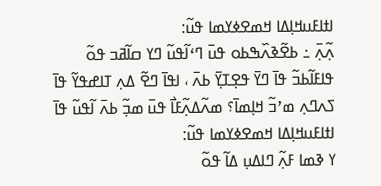ߊߙߊߓߎߞߊ߲ߡߊ ߞߘߐߦߌߘߊ ߟߎ߬:
ߍ߲߬ߍ߲߫ ߸ ߕߐ߬ߢߍ߰ߒߕߋ ߟߎ߫ ߣߵߊ߬ߟߎ߬ ߣߌ ߛߊ߬ߥߏ ߟߋ߬ ߟߊߓߊ߬ߕߏ߬ ߟߊ߫ ߣߌ߫ ߟߐ߲ߠߌ߲߫ ߕߍ߫ ، ߊߟߊ߫ ߣߐ߬ ߡߍ߲ ߠߊߝߟߌ߬ ߟߊ߫ ߖߍߣߍ߲ ߘߴߏ߬ ߞߊ߲ߘߊ߫؟ ߘߍ߬ߡߍ߲߬ߓߊ߯ ߟߎ߫ ߘߏ߲߬ ߕߍ߫ ߊ߬ߟߎ߬ ߟߊ߫
ߊߙߊߓߎߞߊ߲ߡߊ ߞߘߐߦߌߘߊ ߟߎ߬:
ߌ ߢߘߊ ߓߍ߲߬ ߣߊߡߎ߲ ߡߊ߬ ߟߋ߬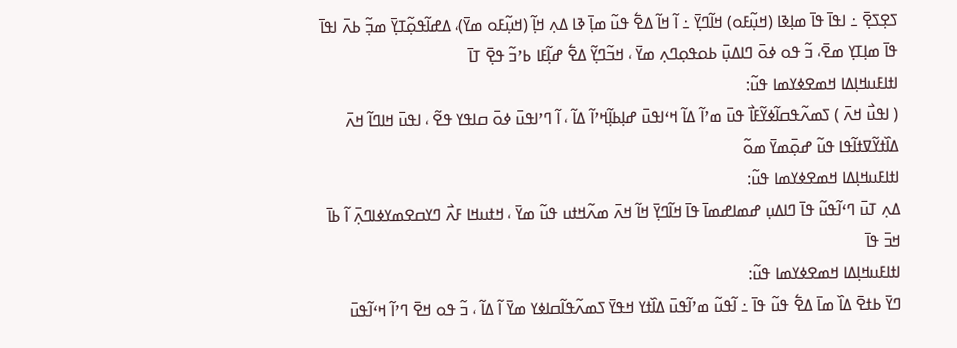ߖߐ߲ߖߐ߲߫ ߸ ߊߟߊ߫ ߟߊ߫ ߘߊ߲ߢߊ (ߞߎ߲߬ߓߋ) ߞߊ߬ߣߌ߲߫ ߸ ߊ߬ ߞߊ߬ ߡߐ߱ ߟߎ߬ ߘߊ߲߫ ߢߊ ߡߍ߲ ߞߊ߲߬ (ߞߎ߲߬ߓߋ ߘߌ߫)، ߡߝߊ߬ߟߋ߲߬ߠߌ߲߫ ߘߏ߲߬ ߕߍ߫ ߊߟߊ߫ ߟߊ߫ ߘߊ߲ߠߌ߲ ߘߐ߫، ߏ߬ ߟߋ ߦߋ߫ ߣߊߡߎ߲߫ ߕߋߟߋ߲ߣߍ߲ ߘߌ߫ ، ߞߏ߬ߣߌ߲߬ ߡߐ߱ ߝߊ߲߬ߓߊ ߕߴߏ߬ ߟߐ߲߫ ߠߊ߫
ߊߙߊߓߎߞߊ߲ߡߊ ߞߘߐߦߌߘߊ ߟߎ߬:
( ߊߟߎ߯ ߞߍ߫ ) ߖߘߍ߬ߟߛߊ߬ߦߌ߬ߓߊ߯ ߟߎ߫ ߘߴߊ߬ ߡߊ߬ ߞߵߊߟߎ߫ ߝߊ߲ߕߊ߲߬ߞߴߊ߬ ߡߊ߬ ، ߊ߬ ߣߴߊߟߎ߫ ߦߋ߫ ߛߊߟߌ ߟߐ߬ ، ߊߟߎ߫ ߞߊߣߊ߬ ߞߍ߫ ߡߊ߰ߙߌ߬ߜߙߊ߬ߟߊ ߟߎ߬ ߝߋ߲߫ߘߌ߫ ߘߋ߬
ߊߙߊߓߎߞߊ߲ߡߊ ߞߘߐߦߌߘߊ ߟߎ߬:
ߡߍ߲ ߠߎ߫ ߣߵߊ߬ߟߎ߬ ߟߊ߫ ߣߊߡߎ߲ ߝߘߊߝߘߊ߫ ߟߊ߫ ߞߊ߬ߣߌ߲߫ ߞߊ߬ ߞߍ߫ ߘߍ߬ߞߙߎ ߟߎ߬ ߘߌ߫ ، ߞߙߎߞߊ ߓߍ߯ ߣߌߛߐߘߌߦߊߣߍ߲߫ ߊ߬ ߕߊ߫ ߞߏ߫ ߟߊ߫
ߊߙߊߓߎߞߊ߲ߡߊ ߞߘߐߦߌߘߊ ߟߎ߬:
ߣߌ߫ ߕߙߐ߫ ߡߊ߰ ߘߊ߫ ߡߐ߱ ߟߎ߬ ߟߊ߫ ߸ ߊ߬ߟߎ߬ ߘߴߊ߬ߟߎ߫ ߡߊ߰ߙߌ ߞߟߌ߫ ߖߘߍ߬ߟߊ߬ߛߊߦߌ ߘߌ߫ ߊ߬ ߡߊ߬ ، ߏ߬ ߟߋ ߞߐ߫ ߣߴߊ߬ ߞߵߊ߬ߟߎ߫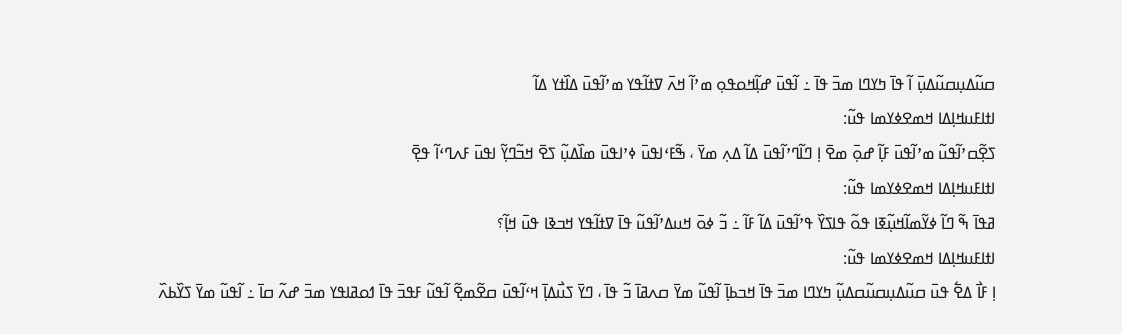ߛߎ߬ߡߎ߲ߛߎ߬ߡߎ߲߫ ߊ߬ ߟߊ߫ ߤߌߣߊ ߘߏ߫ ߟߊ߫ ߸ ߊ߬ߟߎ߫ ߝߊ߲߬ߞߋߟߋ߲ ߘߴߊ߬ ߞߍ߫ ߜߙߊ߬ߟߌ ߘߴߊ߬ߟߎ߫ ߡߊ߰ߙߌ ߡߊ߬
ߊߙߊߓߎߞߊ߲ߡߊ ߞߘߐߦߌߘߊ ߟߎ߬:
ߖߐ߲߬ߛߴߊ߬ߟߎ߬ ߘߴߊ߬ߟߎ߫ ߓߊ߲߬ ߝߋ߲߫ ߘߐ߫ ߊ߲ ߣߊ߬ߣߴߊ߬ߟߎ߫ ߡߊ߬ ߡߍ߲ ߘߌ߫ ، ߒ߬ߓߵߊߟߎ߫ ߦߴߊߟߎ߫ ߘߊ߰ߡߎ߲߬ ߖߐ߫ ߞߏ߬ߣߌ߲߬ ߊߟߎ߫ ߓߍߣߵߊ߬ ߟߐ߲߫
ߊߙߊߓߎߞߊ߲ߡߊ ߞߘߐߦߌߘߊ ߟߎ߬:
ߥߟߊ߫ ߒ߬ ߣߊ߬ ߦߌ߬ߘߊ߬ߞߎ߲߬ߧߊ ߟߋ߬ ߟߊߖߌ߰ ߟߴߊ߬ߟߎ߫ ߡߊ߬ ߓߊ߬ ߸ ߏ߬ ߦߋ߫ ߞߎߡߴߊ߬ߟߎ߬ ߟߊ߫ ߜߙߊ߬ߟߌ ߞߏߢߊ ߟߎ߫ ߞߊ߲߬؟
ߊߙߊߓߎߞߊ߲ߡߊ ߞߘߐߦߌߘߊ ߟߎ߬:
ߊ߲ ߓߊ߯ ߡߐ߱ ߟߎ߫ ߛߎ߬ߡߎ߲ߛߎ߬ߛߡߎ߲߬ ߤߌߣߊ ߘߏ߫ ߟߊ߫ ߞߏߕߊ߲߫ ߊ߬ߟߎ߬ ߘߌ߫ ߛߍߥߊ߫ ߏ߬ ߟߊ߫ ، ߣߌ߫ ߖߎ߯ߡߊ߲߫ ߞߵߊ߬ߟߎ߫ ߛߐ߬ߘߐ߲߬ ߊ߬ߟߎ߬ ߓߟߏ߫ ߟߊ߫ ߗߋߥߊߟߌ ߘߏ߫ ߝߍ߬ ߛߊ߫ ߸ ߊ߬ߟߎ߬ ߘߌ߫ ߖߌ߰ߕߍ߰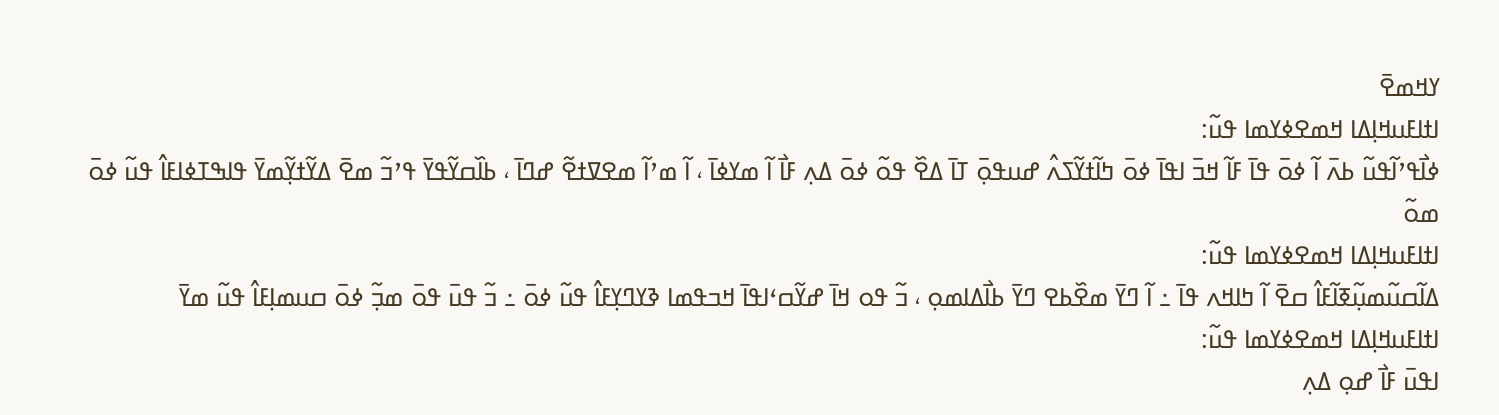ߌߞߘߐ߫
ߊߙߊߓߎߞߊ߲ߡߊ ߞߘߐߦߌߘߊ ߟߎ߬:
ߦߊ߯ߟߴߊ߬ߟߎ߬ ߕߍ߫ ߊ߬ ߦߋ߫ ߟߊ߫ ߓߊ߬ ߞߏ߫ ߊߟߊ߫ ߦߋ߫ ߤߊ߬ߙߌ߬ߖߍ߮ ߝߎߟߋ߲߫ ߠߊ߫ ߡߐ߰ ߟߋ߬ ߦߋ߫ ߡߍ߲ ߓߊ߯ ߊ߬ ߘߌߦߊ߫ ، ߊ߬ ߘߴߊ߬ ߘߐߜߙߐ߬ ߝߣߊ߫ ، ߕߊ߰ߛߌ߬ߟߌ߫ ߟߴߏ߬ ߘߐ߫ ߡߌ߬ߙߌ߲߬ߘߌ߫ ߟߊߒߠߦߊߓߊ߮ ߟߎ߬ ߦߋ߫ ߘߋ߬
ߊߙߊߓߎߞߊ߲ߡߊ ߞߘߐߦߌߘߊ ߟߎ߬:
ߡߊ߬ߛߎ߬ߘߎ߲߬ߧߊ߬ߓߊ߮ ߛߐ߫ ߊ߬ ߤߊߞߍ ߟߊ߫ ߸ ߊ߬ ߣߌ߫ ߘߐ߰ߕߐ ߣߌ߫ ߕߊ߯ߡߊߘߋ߲ ، ߏ߬ ߟߋ ߞߊ߫ ߝߌ߬ߛߵߊߟߊ߫ ߞߏߟߘߊ ߢߌߣߌ߲ߓߊ߮ ߟߎ߬ ߦߋ߫ ߸ ߏ߬ ߟߎ߫ ߟߋ߫ ߘߏ߲߬ ߦߋ߫ ߛߎߘߊ߲ߓߊ߮ ߟߎ߬ ߘߌ߫
ߊߙߊߓߎߞߊ߲ߡߊ ߞߘߐߦߌߘߊ ߟߎ߬:
ߊߟߎ߫ ߓߊ߯ ߝߋ߲ ߡߍ߲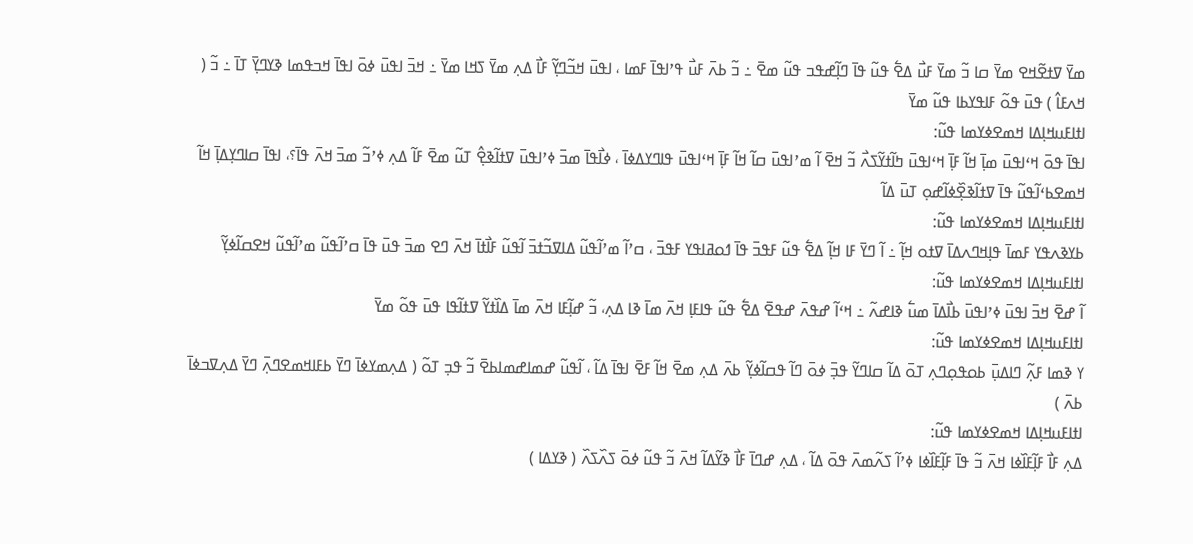ߘߌ߫ ߜߙߐ߬ߞߐ ߘߌ߫ ߛߊ ߏ߬ ߘߌ߫ ߓߎ߯ ߡߐ߱ ߟߎ߬ ߟߊ߫ ߣߊ߲߬ߝߟߏ ߟߎ߬ ߘߐ߫ ߸ ߏ߬ ߕߍ߫ ߓߎ߯ ߟߴߊߟߊ߫ ߓߘߊ ، ߊߟߎ߫ ߞߏ߬ߣߌ߲߬ ߓߊ߯ ߡߍ߲ ߘߌ߫ ߖߞߊ ߘߌ߫ ߸ ߞߏ߫ ߊߟߎ߫ ߦߋ߫ ߊߟߊ߫ ߞߏߟߘߊ ߢߌߣߌ߲߫ ߠߊ߫ ߸ ߏ߬ ( ߞߍߓߊ߮ ) ߟߎ߫ ߟߋ߬ ߓߊߟߌߕߊ ߟߎ߬ ߘߌ߫
ߊߙߊߓߎߞߊ߲ߡߊ ߞߘߐߦߌߘߊ ߟߎ߬:
ߊߟߊ߫ ߟߋ߫ ߞߵߊߟߎ߫ ߘߊ߲߫ ߞߊ߬ ߓߊ߲߫ ߞߵߊߟߎ߫ ߤߊ߬ߙߌ߬ߖߍ߯ ߏ߬ ߞߐ߫ ߊ߬ ߘߴߊߟߎ߫ ߛߊ߬ ߞߊ߬ ߓߊ߲߫ ߞߵߊߟߎ߫ ߟߊߣߌߡߦߊ߫ ، ߦߊ߯ߟߊ߫ ߘߏ߫ ߦߴߊߟߎ߫ ߜߙߊ߬ߢߐ߲߮ ߠߎ߬ ߘߐ߫ ߓߊ߬ ߡߍ߲ ߦߴߏ߬ ߘߏ߫ ߞߍ߫ ߟߊ߫؟، ߊߟߊ߫ ߛߊߣߌ߲ߡߊ߲߫ ߞߊ߬ ߞߘߐߕߵߊ߬ߟߎ߬ ߟߊ߫ ߜߙߊ߬ߢߐ߲߰ߦߊ߬ߝߋ߲ ߠߎ߫ ߡߊ߬
ߊߙߊߓߎߞߊ߲ߡߊ ߞߘߐߦߌߘߊ ߟߎ߬:
ߕߌߢߍߟߌ ߓߘߊ߫ ߟߊ߲ߞߣߍߡߊ߫ ߜߙߋ ߞߊ߲߬ ߸ ߊ߬ ߣߌ߫ ߓߊ ߞߊ߲߬ ߡߐ߱ ߟߎ߬ ߓߟߏ߫ ߟߊ߫ ߗߋߥߊߟߌ ߓߟߏ߫ ، ߛߴߊ߬ ߘߴߊ߬ߟߎ߬ ߡߊߜߏ߬ߙߏ߫ ߊ߬ߟߎ߬ ߓߊ߯ߙߊ߫ ߞߍ߫ ߣߐ ߘߏ߫ ߟߎ߫ ߟߊ߫ ߛߴߊ߬ߟߎ߬ ߘߴߊ߬ߟߎ߬ ߞߐߛߊ߬ߦߌ߲߬
ߊߙߊߓߎߞߊ߲ߡߊ ߞߘߐߦߌߘߊ ߟߎ߬:
ߊ߬ ߝߐ߫ ߞߏ߫ ߊߟߎ߫ ߦߴߊߟߎ߫ ߕߊ߯ߡߊ߫ ߘߎ߱ ߢߊߝߍ߬ ߸ ߞߵߊ߬ ߝߟߍ߫ ߝߟߐ߫ ߡߐ߱ ߟߎ߬ ߟߊߓߊ߲ ߞߍ߫ ߘߊ߫ ߢߊ ߡߍ߲، ߏ߬ ߝߊ߲߬ߓߊ ߞߍ߫ ߘߊ߫ ߡߊ߰ߙߌ߬ ߜߙߊ߬ߟߊ ߟߎ߫ ߟߋ߬ ߘߌ߫
ߊߙߊߓߎߞߊ߲ߡߊ ߞߘߐߦߌߘߊ ߟߎ߬:
ߌ ߢߘߊ ߓߍ߲߬ ߣߊߡߎ߲߫ ߕߋߟߋ߲ߣߍ߲ ߠߋ߫ ߡߊ߬ ߛߊߣߌ߬ ߟߏ߲߫ ߦߋ߫ ߣߊ߬ ߟߛߊ߬ߦߌ߲߬ ߕߍ߫ ߡߍ߲ ߘߐ߫ ߞߊ߬ ߓߐ߫ ߊߟߊ߫ ߡߊ߬ ، ߊ߬ߟߎ߬ ߝߘߊߝߘߊߕߐ߫ ߏ߬ ߟߏ߲ ߠߋ߬ ( ߡߍ߲ߘߌߦߊ߫ ߣߌ߫ ߕߓߊߞߘߐߣߍ߲߫ ߣߌ߫ ߡߍ߲ߜߏߦߊ߫ ߕߍ߫ )
ߊߙߊߓߎߞߊ߲ߡߊ ߞߘߐߦߌߘߊ ߟߎ߬:
ߡߍ߲ ߓߊ߯ ߓߊ߲߬ߓߊ߰ߦߊ ߞߍ߫ ߏ߬ ߟߊ߫ ߓߊ߲߬ߓߊ߰ߦߊ ߦߴߊ߬ ߖߍ߬ߘߍ߫ ߟߋ߫ ߡߊ߬ ، ߡߍ߲ ߝߣߊ߫ ߓߊ߯ ߢߌ߬ߡߊ߬ ߞߍ߫ ߏ߬ ߟߎ߬ ߦߋ߫ ߖߍ߰ߖߍ߰ ( ߢߌߡߊ )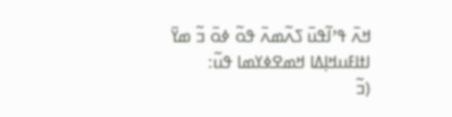ߞߍ߫ ߟߴߊ߬ߟߎ߫ ߖߍ߬ߘߍ߫ ߟߋ߬ ߦߋ߫ ߏ߬ ߘߌ߫
ߊߙߊߓߎߞߊ߲ߡߊ ߞߘߐߦߌߘߊ ߟߎ߬:
(ߏ߬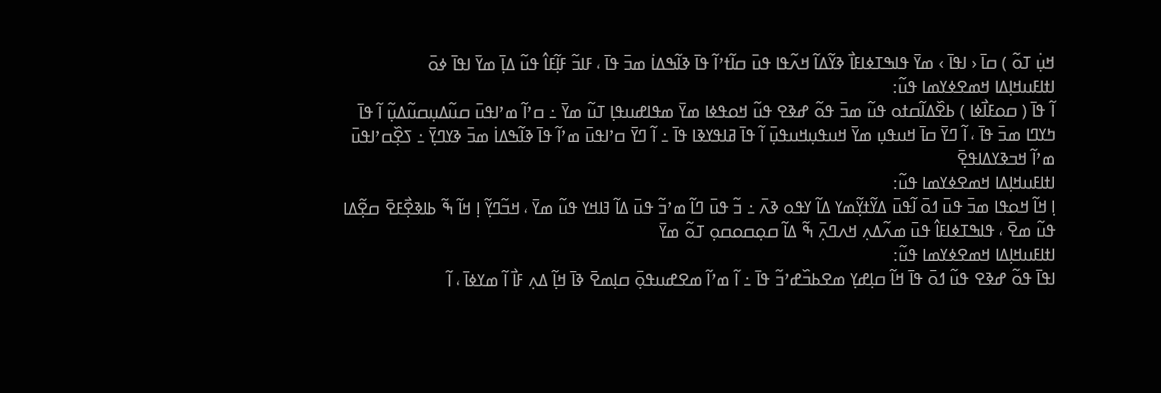ߞߎ߲߭ ߠߋ߬ ) ߛߊ߫ ‹ ߊߟߊ߫ › ߘߌ߫ ߟߊߒߠߦߊߓߊ߯ ߢߌ߬ߡߊ߬ ߞߍ߬ߟߊ ߟߎ߫ ߛߊ߬ߙߴߊ߬ ߟߊ߫ ߢߊ߬ߒߡߊ߭ ߘߏ߫ ߟߊ߫ ، ߓߊߏ߬ ߓߊ߲߬ߓߊ߮ ߟߎ߬ ߡߊ߲߫ ߘߌ߫ ߊߟߊ߫ ߦߋ߫
ߊߙߊߓߎߞߊ߲ߡߊ ߞߘߐߦߌߘߊ ߟߎ߬:
ߊ߬ ߟߊ߫ ( ߛߋߓߊ߯ߦߊ ) ߕߐ߰ߡߊ߬ߛߙߋ ߟߎ߬ ߘߏ߫ ߟߋ߬ ߝߢߐ ߟߎ߬ ߞߋߟߦߊ ߘߌ߫ ߘߟߊߝߎߟߊ߲ ߠߎ߬ ߘߌ߫ ߸ ߛߴߊ߬ ߘߴߊߟߎ߫ ߛߎ߬ߡߎ߲ߛߎ߬ߡߎ߲߬ ߊ߬ ߟߊ߫ ߤߌߣߊ ߘߏ߫ ߟߊ߫ ، ߊ߬ ߣߌ߫ ߛߊ߫ ߞߎߟߎ߲ ߘߌ߫ ߞߎߟߎ߲ߞߎߟߎ߲߫ ߊ߬ ߟߊ߫ ߥߊߟߌߢߊ ߟߊ߫ ߸ ߊ߬ ߣߌ߫ ߛߴߊߟߎ߫ ߘߴߊ߬ ߟߊ߫ ߢߊ߬ߒߡߊ߭ ߘߏ߫ ߢߌߣߌ߲߫ ߸ ߖߐ߲߰ߛߴߊߟߎ߫ ߘߴߊ߬ ߞߏߢߌߡߊߟߐ߲߫
ߊߙߊߓߎߞߊ߲ߡߊ ߞߘߐߦߌߘߊ ߟߎ߬:
ߊ߲ ߞߊ߬ ߞߋߟߊ ߘߏ߫ ߟߎ߫ ߗߋ߫ ߊ߬ߟߎ߫ ߡߌ߬ߙߌ߲߬ߘߌ ߡߊ߬ ߌߟߋ ߢߍ߫ ߸ ߏ߬ ߟߎ߫ ߣߊ߬ ߘߴߏ߬ ߟߎ߫ ߡߊ߬ ߔߊߞߌ ߟߎ߬ ߘߌ߫ ، ߞߏ߬ߣߌ߲߬ ߊ߲ ߞߊ߬ ߒ߬ ߕߊߢߐ߲߯ߓߐ߫ ߛߐ߲߬ߡߊ ߟߎ߬ ߘߐ߫ ، ߟߊߒߠߦߊߓߊ߮ ߟߎ߫ ߘߍ߬ߡߍ߲ ߞߍߣߍ߲߫ ߒ߬ ߡߊ߬ ߛߋ߲ߛߋߛߋ߲ ߠߋ߬ ߘߌ߫
ߊߙߊߓߎߞߊ߲ߡߊ ߞߘߐߦߌߘߊ ߟߎ߬:
ߊߟߊ߫ ߟߋ߬ ߝߢߐ ߟߎ߬ ߗߋ߫ ߟߊ߫ ߞߊ߬ ߛߊ߲ߝߌ߲ ߘߐߕߏ߰ߝߴߏ߬ ߟߊ߫ ߸ ߊ߬ ߘߴߊ߬ ߘߐߝߎߟߋ߲߫ ߛߊ߲ߘߐ߫ ߢߊ߫ ߞߊ߲߬ ߡߍ߲ ߓߊ߯ ߊ߬ ߘߌߦߊ߫ ، ߊ߬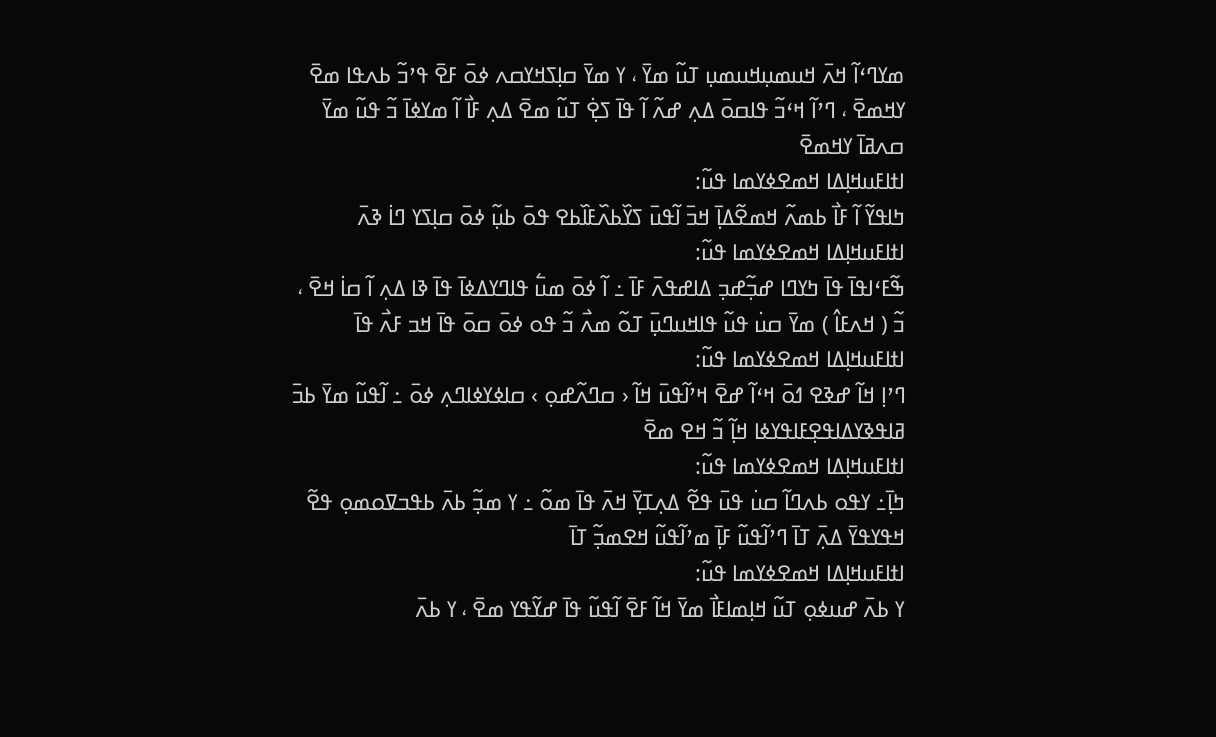ߘߌߣߵߊ߬ ߞߍ߫ ߞߎߘߎ߲ߞߎߘߎ߲ ߠߎ߬ ߘߌ߫ ، ߌ ߘߌ߫ ߛߊ߲ߖߞߌߛߍ ߦߋ߫ ߓߐ߫ ߟߴߏ߬ ߕߍߟߊ ߘߐ߫ ߌߞߘߐ߫ ، ߣߴߊ߬ ߞߵߏ߬ ߟߊߛߋ߫ ߡߍ߲ ߝߍ߬ ߊ߬ ߟߊ߫ ߖߐ߲߭ ߠߎ߬ ߘߐ߫ ߡߍ߲ ߓߊ߯ ߊ߬ ߘߌߦߊ߫ ߏ߬ ߟߎ߬ ߘߌ߫ ߛߍߥߊ߫ ߌߞߘߐ߫
ߊߙߊߓߎߞߊ߲ߡߊ ߞߘߐߦߌߘߊ ߟߎ߬:
ߤߊߟߌ߬ ߊ߬ ߓߊ߯ ߕߘߍ߬ ߞߘߐ߬ߡߊ߲߫ ߞߏ߫ ߊ߬ߟߎ߫ ߖߌ߰ߕߍ߰ߓߊ߰ߕߐ ߟߋ߫ ߕߎ߲߬ ߦߋ߫ ߛߊ߲ߖߌ ߣߊ߭ ߢߍ߫
ߊߙߊߓߎߞߊ߲ߡߊ ߞߘߐߦߌߘߊ ߟߎ߬:
ߒ߬ߓߵߊߟߊ߫ ߟߊ߫ ߤߌߣߊ ߝߏ߲߬ߝߏ߲ ߡߊߝߟߍ߫ ߓߊ߫ ߸ ߊ߬ ߦߋ߫ ߘߎ߱ ߟߊߣߌߡߦߊ߫ ߟߊ߫ ߢߊ ߡߍ߲ ߊ߬ ߛߊ߭ ߞߐ߫ ، ߏ߬ ( ߞߍߓߊ߮ ) ߘߌ߫ ߛߎ߭ ߟߎ߬ ߟߊߞߎߣߎ߲߫ ߠߋ߬ ߘߍ߯ ߏ߬ ߟߋ ߦߋ߫ ߛߋ߫ ߟߊ߫ ߞߏ ߓߍ߯ ߟߊ߫
ߊߙߊߓߎߞߊ߲ߡߊ ߞߘߐߦߌߘߊ ߟߎ߬:
ߣߴߊ߲ ߞߊ߬ ߝߢߐ ߗߋ߫ ߞߵߊ߬ ߝߐ߫ ߞߴߊ߬ߟߎ߫ ߞߊ߬ ‹ ߛߣߍ߬ߝߋ߲ › ߛߊߦߌߦߊߣߍ߲ ߦߋ߫ ߸ ߊ߬ߟߎ߬ ߘߌ߫ ߕߏ߫ ߥߊߟߢߌߡߊߟߐ߲ߓߊߟߌߦߊ ߞߊ߲߬ ߏ߬ ߞߐ ߘߐ߫
ߊߙߊߓߎߞߊ߲ߡߊ ߞߘߐߦߌߘߊ ߟߎ߬:
ߤߊ߲߫߸ ߌߟߋ ߕߍߣߊ߬ ߛߎ߭ ߟߎ߫ ߟߐ߬ ߡߍ߲ߠߌ߲߫ ߞߍ߫ ߟߊ߫ ߘߋ߬ ߸ ߌ ߘߏ߲߬ ߕߍ߫ ߕߟߏߜߋߘߋ߲ ߟߐ߬ ߞߟߌߟߌ߫ ߡߍ߲߫ ߠߊ߫ ߣߴߊ߬ߟߎ߬ ߓߊ߲߫ ߘߴߊ߬ߟߎ߬ ߞߐߘߏ߲߬ ߠߊ߫
ߊߙߊߓߎߞߊ߲ߡߊ ߞߘߐߦߌߘߊ ߟߎ߬:
ߌ ߕߍ߫ ߝߎߦߋ߲ ߠߎ߬ ߞߊ߲ߘߊߓߊ߯ ߘߌ߫ ߞߊ߬ ߓߐ߫ ߊ߬ߟߎ߬ ߟߊ߫ ߝߌ߬ߟߌ ߘߐ߫ ، ߌ ߕߍ߫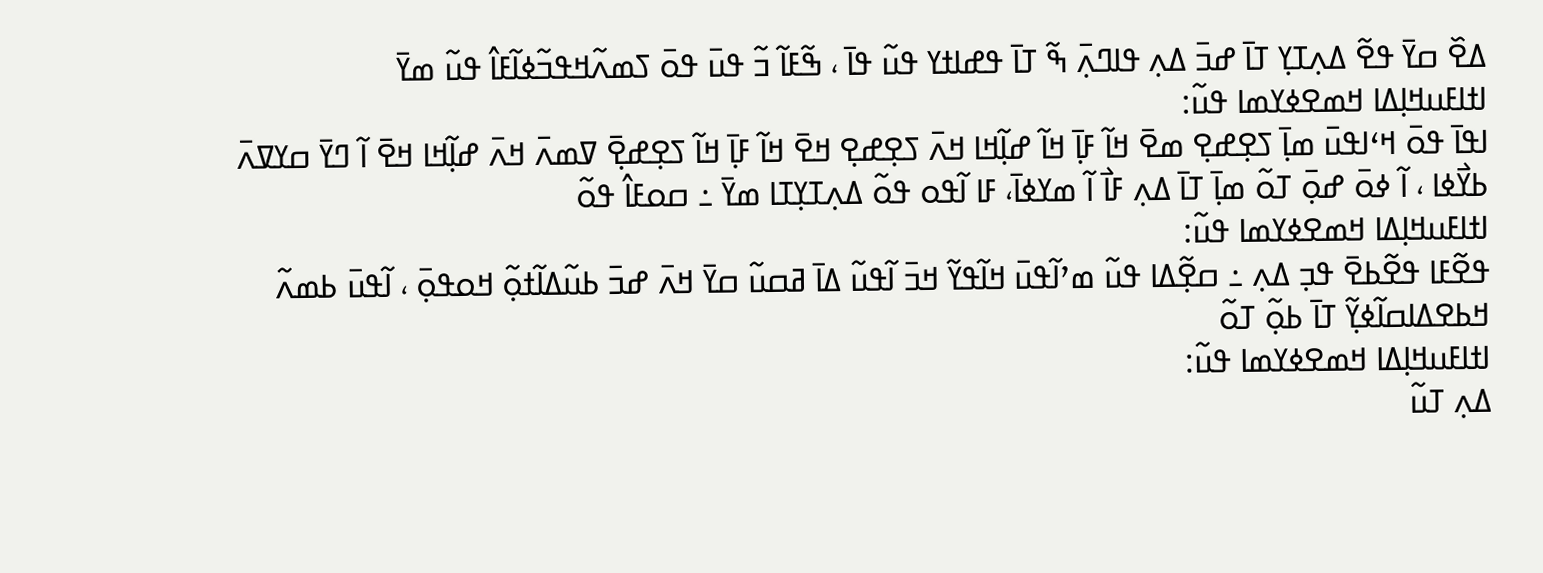ߡߐ߰ ߛߌ߫ ߟߐ߬ ߡߍ߲ߠߌ߲ ߠߊ߫ ߝߏ߫ ߡߍ߲ ߟߊߣߍ߲߫ ߒ߬ ߠߊ߫ ߟߝߊߙߌ ߟߎ߬ ߟߊ߫ ، ߒ߬ߓߊ߬ ߏ߬ ߟߎ߫ ߟߋ߫ ߖߘߍ߬ߞߟߏ߬ߦߊ߬ߓߊ߮ ߟߎ߬ ߘߌ߫
ߊߙߊߓߎߞߊ߲ߡߊ ߞߘߐߦߌߘߊ ߟߎ߬:
ߊߟߊ߫ ߟߋ߫ ߞߵߊߟߎ߫ ߘߊ߲߫ ߖߐ߲ߝߐ߲ ߘߐ߫ ߞߊ߬ ߓߊ߲߫ ߞߊ߬ ߝߊ߲߬ߞߊ ߞߍ߫ ߖߐ߲ߝߐ߲ ߞߐ߫ ߞߊ߬ ߓߊ߲߫ ߞߊ߬ ߖߐ߲ߝߐ߲߫ ߜߘߍ߫ ߞߍ߫ ߝߊ߲߬ߞߊ ߞߐ߫ ߊ߬ ߣߌ߫ ߛߌߜߍ߫ ߕߌ߯ߦߊ ، ߊ߬ ߦߋ߫ ߝߋ߲߫ ߠߋ߬ ߘߊ߲߫ ߠߊ߫ ߡߍ߲ ߓߊ߯ ߊ߬ ߘߌߦߊ߫، ߓߊ ߊ߬ߟߋ ߟߋ߬ ߡߍ߲ߠߌ߲ߠߊ ߘߌ߫ ߸ ߛߋߓߊ߮ ߟߋ߬
ߊߙߊߓߎߞߊ߲ߡߊ ߞߘߐߦߌߘߊ ߟߎ߬:
ߟߐ߬ߓߊ ߟߐ߬ߕߐ߫ ߟߏ߲ ߡߍ߲ ߸ ߛߐ߲߬ߡߊ ߟߎ߬ ߘߴߊ߬ߟߎ߫ ߞߊ߬ߟߌ߬ ߞߏ߫ ߊ߬ߟߎ߬ ߡߊ߫ ߥߛߎ߬ ߛߌ߫ ߞߍ߫ ߝߏ߫ ߕߎ߬ߡߊ߬ߙߋ߲߬ ߞߋߟߋ߲߫ ، ߊ߬ߟߎ߫ ߕߘߍ߬ ߞߕߐߡߊߛߊ߬ߦߌ߲߬ ߠߊ߫ ߕߋ߲߬ ߠߋ߬
ߊߙߊߓߎߞߊ߲ߡߊ ߞߘߐߦߌߘߊ ߟߎ߬:
ߡߍ߲ ߠߎ߬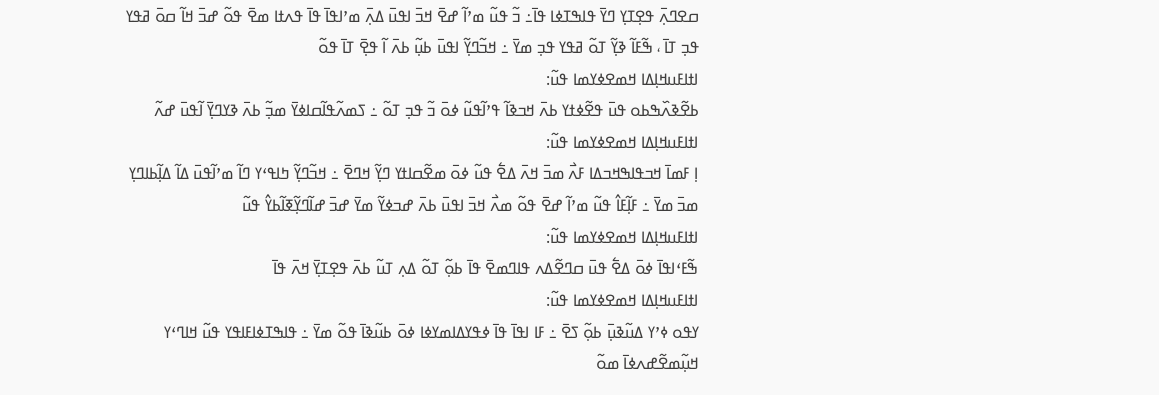ߛߐߣߍ߲߫ ߟߐ߲ߠߌ߲ ߣߌ߫ ߟߊߒߠߦߊ ߟߊ߫߸ ߏ߬ ߟߎ߬ ߘߴߊ߬ ߝߐ߫ ߞߏ߫ ߊߟߎ߫ ߡߍ߲߫ ߘߴߊߟߊ߫ ߟߊ߫ ߟߍߙߊ ߘߐ߫ ߟߋ߬ ߝߏ߫ ߞߊ߬ ߛߋ߫ ߥߟߌ ߟߏ߲ ߠߊ߫ ، ߒ߬ߓߊ߬ ߢߌ߲߬ ߠߋ߬ ߥߟߌ ߟߏ߲ ߘߌ߫ ߸ ߞߏ߬ߣߌ߲߬ ߊߟߎ߫ ߕߎ߲߬ ߕߍ߫ ߊ߬ ߟߐ߲߫ ߠߊ߫ ߟߋ߬
ߊߙߊߓߎߞߊ߲ߡߊ ߞߘߐߦߌߘߊ ߟߎ߬:
ߕߐ߬ߢߍ߰ߒߕߋ ߟߎ߫ ߟߐ߬ߦߙߌ ߕߍ߫ ߞߏߢߊ߬ ߟߴߊ߬ߟߎ߬ ߦߋ߫ ߏ߬ ߟߏ߲ ߠߋ߬ ߸ ߖߘߍ߬ߟߊ߬ߛߊߦߌ߫ ߘߏ߲߬ ߕߍ߫ ߢߌߣߌ߲߫ ߊ߬ߟߎ߫ ߝߍ߬
ߊߙߊߓߎߞߊ߲ߡߊ ߞߘߐߦߌߘߊ ߟߎ߬:
ߊ߲ ߓߘߊ߫ ߞߏߟߊߒߞߏߡߊ ߓߍ߯ ߘߏ߫ ߞߍ߫ ߡߐ߱ ߟߎ߬ ߦߋ߫ ߘߐ߬ߛߊߙߌ ߣߌ߲߬ ߞߣߐ߫ ߸ ߞߏ߬ߣߌ߲߬ ߤߊߟߵߌ ߣߊ߬ ߘߴߊ߬ߟߎ߫ ߡߊ߬ ߡߊ߲߬ߕߊߣߌ߲ ߘߏ߫ ߘߌ߫ ߸ ߓߊ߲߬ߓߊ߮ ߟߎ߬ ߘߴߊ߬ ߝߐ߫ ߟߋ߬ ߘߍ߯ ߞߏ߫ ߊߟߎ߫ ߕߍ߫ ߝߏߦߌ߬ ߘߌ߫ ߝߏ߫ ߝߊ߬ߣߌ߲߬ߧߊ߬ߕߌ߮ ߟߎ߬
ߊߙߊߓߎߞߊ߲ߡߊ ߞߘߐߦߌߘߊ ߟߎ߬:
ߒ߬ߓߵߊߟߊ߫ ߦߋ߫ ߡߐ߱ ߟߎ߫ ߛߣߐ߬ߡߍ ߟߊߣߘߐ߫ ߟߊ߫ ߕߋ߲߬ ߠߋ߬ ߡߍ߲ ߠߎ߬ ߕߍ߫ ߟߐ߲ߠߌ߲߫ ߞߍ߫ ߟߊ߫
ߊߙߊߓߎߞߊ߲ߡߊ ߞߘߐߦߌߘߊ ߟߎ߬:
ߌߟߋ ߦߴߌ ߡߎ߬ߢߎ߲߫ ߕߋ߲߬ ߖߐ߫ ߸ ߓߊ ߊߟߊ߫ ߟߊ߫ ߦߟߌߡߊߘߌߦߊ ߦߋ߫ ߕߎ߬ߢߊ߫ ߟߋ߬ ߘߌ߫ ߸ ߟߊߒߠߦߊߓߊߟߌ ߟߎ߬ ߞߊߣߵߌ ߞߎ߲߬ߘߐ߬ߝߍߦߊ߫ ߘߋ߬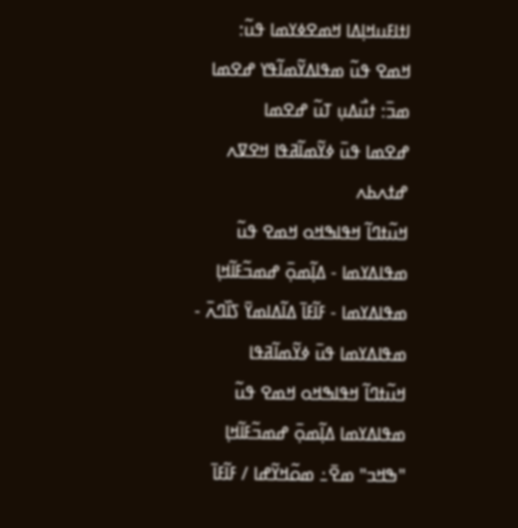ߊߙߊߓߎߞߊ߲ߡߊ ߞߘߐߦߌߘߊ ߟߎ߬:
ߞߘߐ ߟߎ߬ ߘߟߊߡߌ߬ߘߊ߬ߟߌ ߝߐߘߊ ߘߏ߫: ߙߎ߯ߡߎ߲ ߠߎ߬ ߝߐߘߊ
ߝߐߘߊ ߟߎ߫ ߦߌ߬ߘߊ߬ߥߟߊ ߞߐߜߍ ߝߙߍߕߍ
ߞߎ߬ߙߣߊ߬ ߞߟߊߒߞߋ ߞߘߐ ߟߎ߬ ߘߟߊߡߌߘߊ - ߡߊ߲߬ߘߋ߲߫ ߝߘߏ߬ߓߊ߬ߞߊ߲ ߘߟߊߡߌߘߊ - ߓߊ߬ߓߊ߫ ߡߊ߬ߡߊߘߌ߫ ߖߊ߰ߣߍ߫ - ߘߟߊߡߌߘߊ ߟߎ߫ ߦߌ߬ߘߊ߬ߥߟߊ
ߞߎ߬ߙߣߊ߬ ߞߟߊߒߞߋ ߞߘߐ ߟߎ߬ ߘߟߊߡߌߘߊ ߡߊ߲߬ߘߋ߲߫ ߝߘߏ߬ߓߊ߬ߞߊ߲ "ߒߞߏ" ߘߐ߫߸ ߘߋ߬ߞߌ߬ߝߊ / ߓߊ߬ߓߊ߫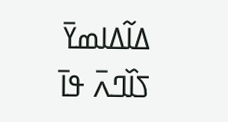ߡߊ߬ߡߊߘߌ߫ ߖߊ߰ߣߍ߫ ߟߊ߫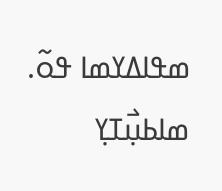ߘߟߊߡߌߘߊ ߟߋ߬.
ߘߊߕߎ߲߯ߠߌ߲